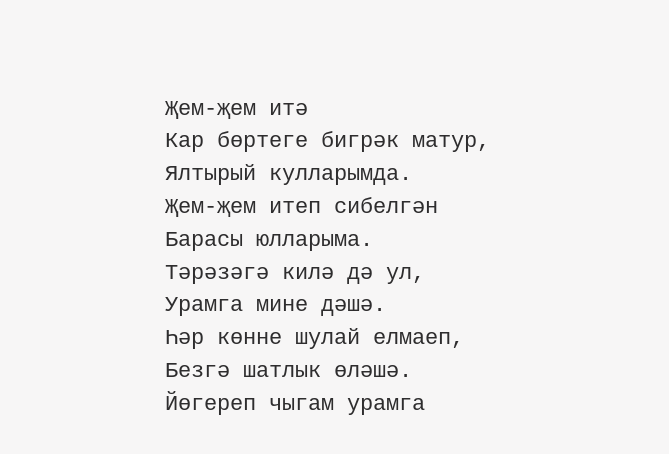Җем-җем итә
Кар бөртеге бигрәк матур,
Ялтырый кулларымда.
Җем-җем итеп сибелгән
Барасы юлларыма.
Тәрәзәгә килә дә ул,
Урамга мине дәшә.
Һәр көнне шулай елмаеп,
Безгә шатлык өләшә.
Йөгереп чыгам урамга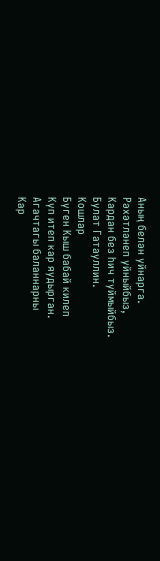Аның белән уйнарга.
Рәхәтләнеп уйныйбыз,
Кардан без һич туймыйбыз.
Булат Гатауллин.
Кошлар
Бүген Кыш бабай килеп
Күп итеп кар яудырган.
Агачтагы баланнарны
Кар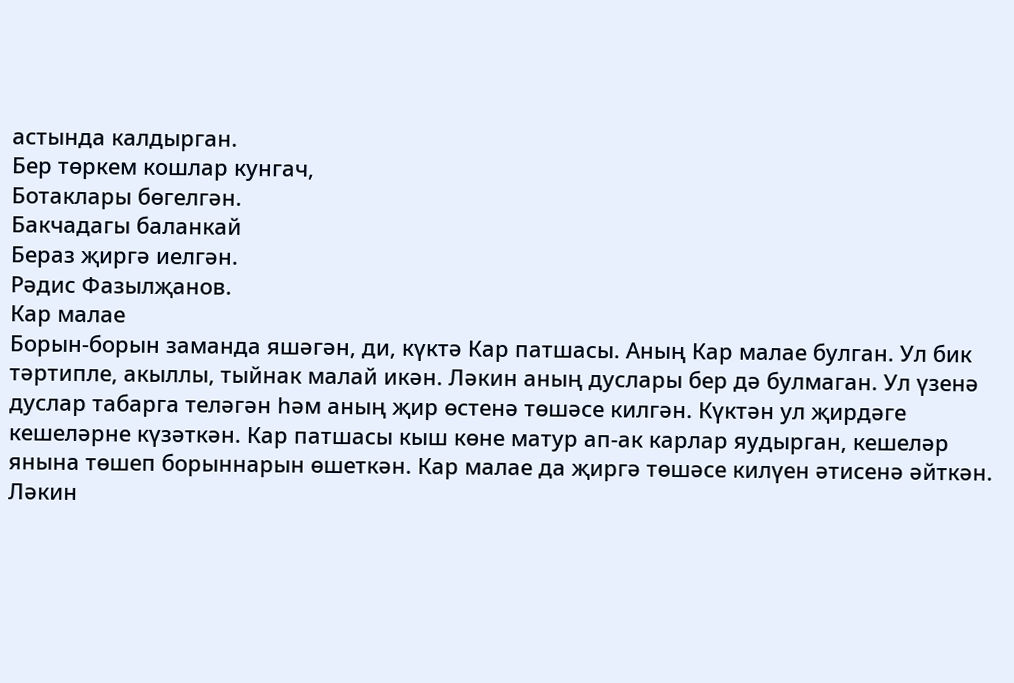астында калдырган.
Бер төркем кошлар кунгач,
Ботаклары бөгелгән.
Бакчадагы баланкай
Бераз җиргә иелгән.
Рәдис Фазылҗанов.
Кар малае
Борын-борын заманда яшәгән, ди, күктә Кар патшасы. Аның Кар малае булган. Ул бик тәртипле, акыллы, тыйнак малай икән. Ләкин аның дуслары бер дә булмаган. Ул үзенә дуслар табарга теләгән һәм аның җир өстенә төшәсе килгән. Күктән ул җирдәге кешеләрне күзәткән. Кар патшасы кыш көне матур ап-ак карлар яудырган, кешеләр янына төшеп борыннарын өшеткән. Кар малае да җиргә төшәсе килүен әтисенә әйткән. Ләкин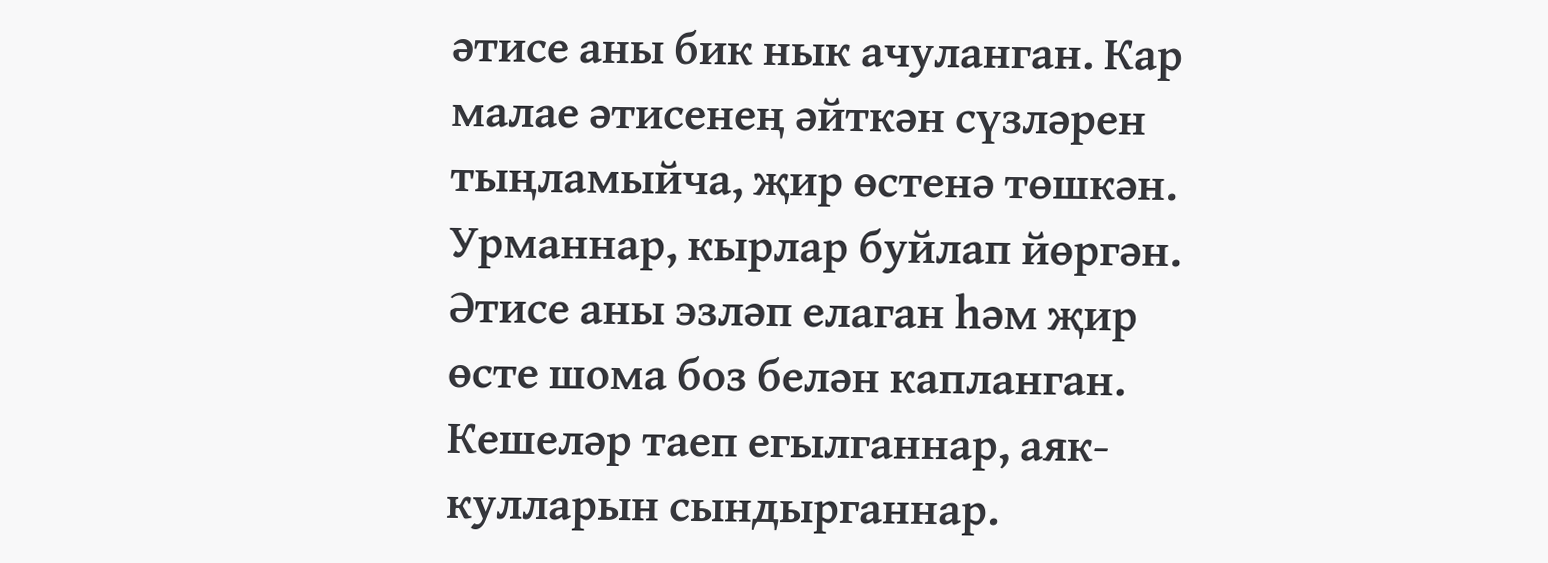әтисе аны бик нык ачуланган. Кар малае әтисенең әйткән сүзләрен тыңламыйча, җир өстенә төшкән. Урманнар, кырлар буйлап йөргән. Әтисе аны эзләп елаган һәм җир өсте шома боз белән капланган. Кешеләр таеп егылганнар, аяк- кулларын сындырганнар.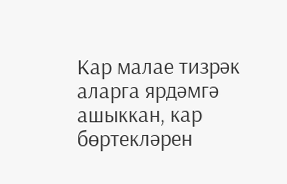Кар малае тизрәк аларга ярдәмгә ашыккан, кар бөртекләрен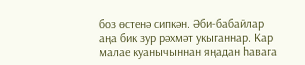боз өстенә сипкән. Әби-бабайлар аңа бик зур рәхмәт укыганнар. Кар малае куанычыннан яңадан һавага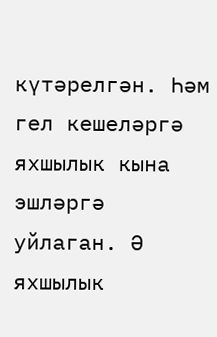күтәрелгән. Һәм гел кешеләргә яхшылык кына эшләргә уйлаган. Ә яхшылык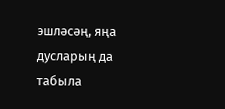эшләсәң, яңа дусларың да табыла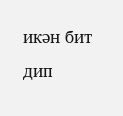икән бит дип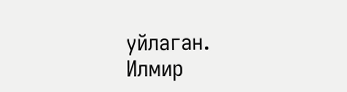уйлаган.
Илмир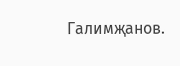Галимҗанов.